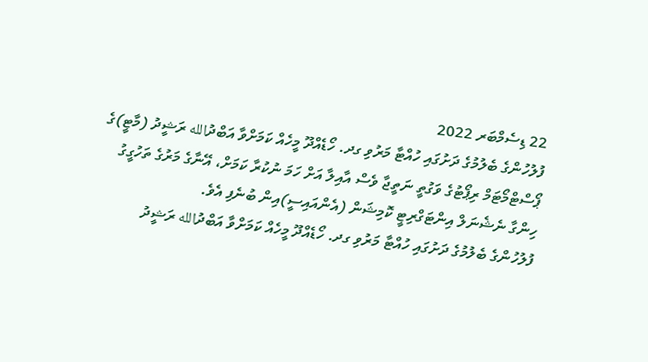22 ޑިސެމްބަރ 2022
ފުލުހުންގެ ބެލުމުގެ ދަށުގައި ހުއްޓާ މަރުވި ގދ. ހޯޑެއްދޫ މީހެއް ކަމަށްވާ އަބްދުالله ރަޝީދު (މާޓީ)ގެ ޕޯސްޓްމޯޓަމް ރިޕޯޓުގެ ވަގުތީ ނަތީޖާ ވެސް އާއިލާ އަށް ހަމަ ނުކުރާ ކަމަށް، އޭނާގެ މަރުގެ ތަހުގީގު ހިންގާ ނެޝެނަލް އިންޓަގްރިޓީ ކޮމިޝަން (އެންއައިސީ)އިން ބުނެފި އެވެ.
ފުލުހުންގެ ބެލުމުގެ ދަށުގައި ހުއްޓާ މަރުވި ގދ. ހޯޑެއްދޫ މީހެއް ކަމަށްވާ އަބްދުالله ރަޝީދު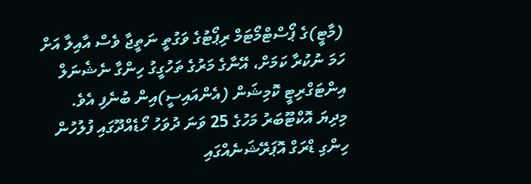(މާޓީ)ގެ ޕޯސްޓްމޯޓަމް ރިޕޯޓުގެ ވަގުތީ ނަތީޖާ ވެސް އާއިލާ އަށް ހަމަ ނުކުރާ ކަމަށް، އޭނާގެ މަރުގެ ތަހުގީގު ހިންގާ ނެޝެނަލް އިންޓަގްރިޓީ ކޮމިޝަން (އެންއައިސީ)އިން ބުނެފި އެވެ.
މިދިޔަ އޮކްޓޫބަރު މަހުގެ 25 ވަނަ ދުވަހު ހޯޑެއްދޫގައި ފުލުހުން ހިންގި ޑްރަގް އޮޕަރޭޝަނެއްގައި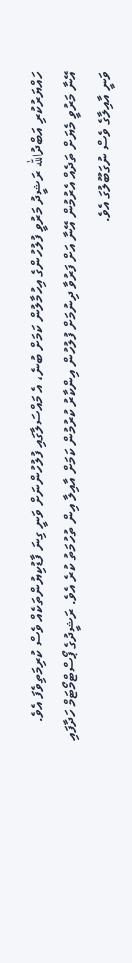ހައްޔަރުކުރި އަބްދުالله ރަޝީދު މަރުވީ ފުލުހުންގެ އިހުމާލުން ކަމަށް ބުނެ، އެ މައްސަލާގައި ފުލުހުންނަށް ވަނީ ގިނަ ފާޑުކިޔުންތަކެއް ވެސް ކުރިމަތިވެފަ އެވެ.
އޭނާ މަރުވީ މެޔަށް ތަދެއް އެރުމުން އޭނާ އަށް ފަރުވާ ދިނުމަށް ފުލުހުން އިންކާރު ކުރުމުން ކަމަށް އާއިލާ އިން ތުހުމަތު ކުރެ އެވެ. ރަޝީދުގެ ޕޯސްޓްމޯޓަމް ހަދާފައި ވަނީ އާއިލާގެ ވެސް ނުގަބޫލުގަ އެވެ.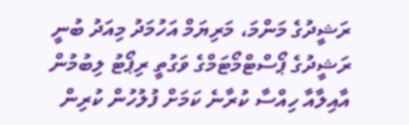ރަޝީދުގެ މަންމަ، މަރިޔަމް އަހުމަދު މިއަދު ބުނީ ރަޝީދުގެ ޕޯސްޓްމޯޓަމްގެ ވަގުތީ ރިޕޯޓު ލިބުމުން އާއިލާއާ ހިއްސާ ކުރާނެ ކަމަށް ފުލުހުން ކުރިން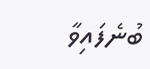ބުނެފައިވާ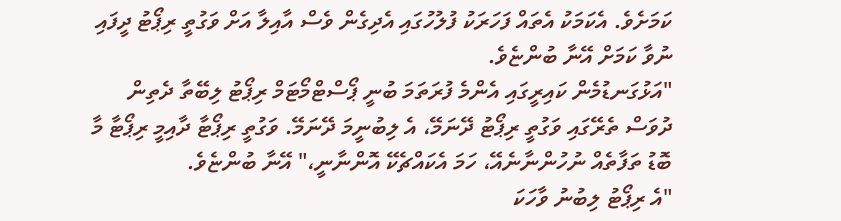ކަމަށެވެ. އެކަމަކު އެތައް ފަހަރަކު ފުލުހުގައި އެދިގެން ވެސް އާއިލާ އަށް ވަގުތީ ރިޕޯޓު ދީފައި ނުވާ ކަމަށް އޭނާ ބުންޏެވެ.
"އަޅުގަނޑުމެން ކައިރީގައި އެންމެ ފުރަތަމަ ބުނީ ޕޯސްޓްމޯޓަމް ރިޕޯޓު ލިބޭތާ ދެތިން ދުވަސް ތެރޭގައި ވަގުތީ ރިޕޯޓު ދޭނަމޭ، އެ ލިބުނީމަ ދޭނަމޭ. ވަގުތީ ރިޕޯޓާ ދާއިމީ ރިޕޯޓާ މާ ބޮޑު ތަފާތެއް ނުހުންނާނެއޭ، ހަމަ އެކައްޗެކޭ އޮންނާނީ،" އޭނާ ބުންޏެވެ.
"އެ ރިޕޯޓު ލިބުނު ވާހަކަ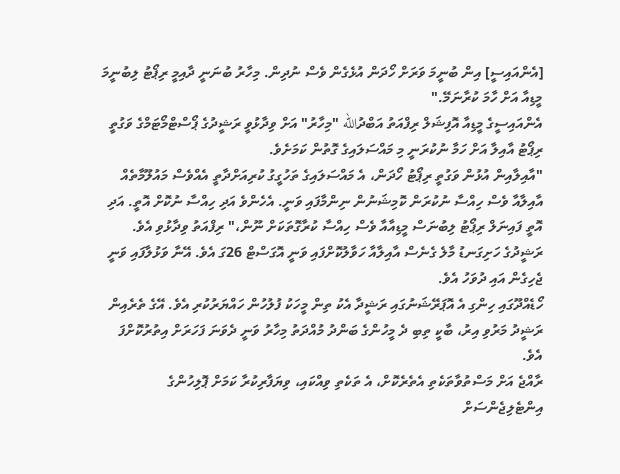[އެންއައިސީ] އިން ބުނީމަ ވަރަށް ހޯދަން އުޅެގެން ވެސް ނުދިން. މިހާރު ބުނަނީ ދާއިމީ ރިޕޯޓު ލިބުނީމަ މީޑިއާ އަށް ހާމަ ކުރާނަމޭ."
އެންއައިސީގެ މީޑިއާ އޮފިޝަލް ރިފްއަތު އަބްދުالله "މިހާރު" އަށް ވިދާޅުވީ ރަޝީދުގެ ޕޯސްޓްމޯޓަމްގެ ވަގުތީ ރިޕޯޓު އާއިލާ އަށް ހަމާ ނުކުރަނީ މި މައްސަލައިގެ ގޮތުން ކަމަށެވެ.
"އާއިލާއިން އުޅުން ވަގުތީ ރިޕޯޓު ހޯދަން، އެ މައްސަލައިގެ ތަހުގީގު ކުރިއަށްދާތީ އެއްވެސް މައުލޫމާތެއް އާއިލާއާ ވެސް ހިއްސާ ނުކުރަން ކޮމިޝަނުން ނިންމާފައި ވަނީ. އެހެންވެ އަދި ހިއްސާ ނުކޮށް އޮތީ. އަދި އޮތީ ފައިނަލް ރިޕޯޓު ލިބުނަސް މީޑިއާއާ ވެސް ހިއްސާ ކުރާގޮތަކަށް ނޫން،" ރިފްއަތު ވިދާޅުވި އެވެ.
ރަޝީދުގެ ހަށިގަނޑު މާލެ ގެނެސް އާއިލާއާ ހަވާލުކޮށްފައި ވަނީ އޮގަސްޓް 26ގަ އެވެ. އޭނާ ވަޅުލާފައި ވަނީ ޖެހިގެން އައި ދުވަހު އެވެ.
ހޯޑެއްދޫގައި ހިންގި އެ އޮޕަރޭޝަނުގައި ރަޝީދާ އެކު ތިން މީހަކު ފުލުހުން ހައްޔަރުކުރި އެވެ. އޭގެ ތެރެއިން ރަޝީދު މަރުވި އިރު، ބާކީ ތިބި ދެ މީހުންގެ ބަންދު މުއްދަތު މިހާރު ވަނީ ދެވަނަ ފަހަރަށް އިތުރުކޮށްފަ އެވެ.
ރާއްޖެ އަށް މަސްތުވާތަކެތި އެތެރެކޮށް، އެ ތަކެތި ވިއްކައި، ވިޔަފާރިކުރާ ކަމަށް ޕޮލިހުންގެ އިންޓެލިޖެންސަށް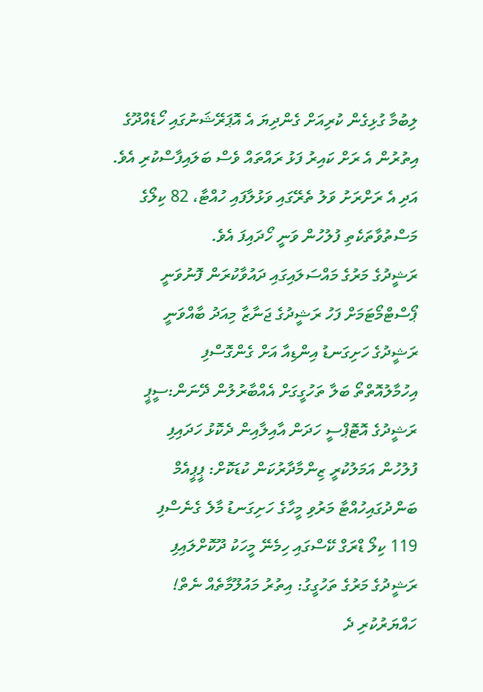ލިބުމާ ގުޅިގެން ކުރިއަށް ގެންދިޔަ އެ އޮޕަރޭޝަނުގައި ހޯޑެއްދޫގެ އިތުރުން އެ ރަށް ކައިރު ފަޅު ރައްތައް ވެސް ބަލައިފާސްކުރި އެވެ.
އަދި އެ ރަށްރަށު ވަލު ތެރޭގައި ވަޅުލާފައި ހުއްޓާ، 82 ކިލޯގެ މަސްތުވާތަކެތި ފުލުހުން ވަނީ ހޯދައިފަ އެވެ.
ރަޝީދުގެ މަރުގެ މައްސަލައިގައި ދައުވާކުރަން ފޮނުވަނީ
ޕޯސްޓްމޯޓަމަށް ފަހު ރަޝީދުގެ ޖަނާޒާ މިއަދު ބާއްވަނީ
ރަޝީދުގެ ހަށިގަނޑު އިންޑިއާ އަށް ގެންގޮސްފި
އިހުމާލުއޮތްތޯ ބަލާ ތަހުގީގަށް އެއްބާރުލުން ދޭނަން:ސީޕީ
ރަޝީދުގެ އޮޓޮޕްސީ ހަދަން އާއިލާއިން ދެކޮޅު ހަދައިފި
ފުލުހުން އަމަލުކުރީ ޒިންމާދާރުކަން ކުޑަކޮށް: ޕީޕީއެމް
ބަންދުގައިހުއްޓާ މަރުވި މީހާގެ ހަށިގަނޑު މާލެ ގެނެސްފި
119 ކިލޯ ޑްރަގް ކޭސްގައި ހިމެނޭ މީހަކު ދޫކޮށްލައިފި
ރަޝީދުގެ މަރުގެ ތަހުގީގު: އިތުރު މައުލޫމާތެއް ނެތް!
ހައްޔަރުކުރި ދެ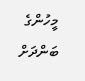މީހުންގެ ބަންދަށް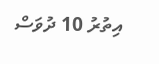އިތުރު 10 ދުވަސް